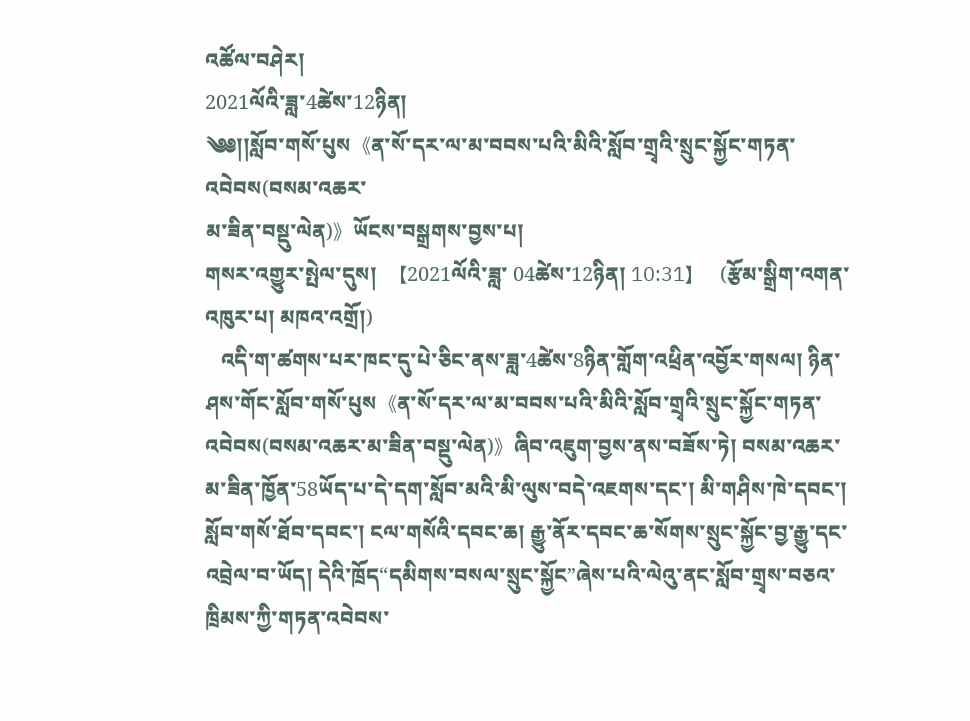འཚོལ་བཤེར།
2021ལོའི་ཟླ་4ཚེས་12ཉིན།
༄༅།།སློབ་གསོ་པུས《ན་སོ་དར་ལ་མ་བབས་པའི་མིའི་སློབ་གྲྭའི་སྲུང་སྐྱོང་གཏན་འབེབས(བསམ་འཆར་
མ་ཟིན་བསྡུ་ལེན)》ཡོངས་བསྒྲགས་བྱས་པ།
གསར་འགྱུར་སྤེལ་དུས།  【2021ལོའི་ཟླ་ 04ཚེས་12ཉིན། 10:31】   (རྩོམ་སྒྲིག་འགན་འཁུར་པ། མཁའ་འགྲོ།)
   འདི་ག་ཚགས་པར་ཁང་དུ་པེ་ཅིང་ནས་ཟླ་4ཚེས་8ཉིན་གློག་འཕྲིན་འབྱོར་གསལ། ཉིན་ཤས་གོང་སློབ་གསོ་པུས《ན་སོ་དར་ལ་མ་བབས་པའི་མིའི་སློབ་གྲྭའི་སྲུང་སྐྱོང་གཏན་འབེབས(བསམ་འཆར་མ་ཟིན་བསྡུ་ལེན)》ཞིབ་འཇུག་བྱས་ནས་བཟོས་ཏེ། བསམ་འཆར་མ་ཟིན་ཁྱོན་58ཡོད་པ་དེ་དག་སློབ་མའི་མི་ལུས་བདེ་འཇགས་དང་། མི་གཤིས་ཁེ་དབང་། སློབ་གསོ་ཐོབ་དབང་། ངལ་གསོའི་དབང་ཆ། རྒྱུ་ནོར་དབང་ཆ་སོགས་སྲུང་སྐྱོང་བྱ་རྒྱུ་དང་འབྲེལ་བ་ཡོད། དེའི་ཁྲོད“དམིགས་བསལ་སྲུང་སྐྱོང”ཞེས་པའི་ལེའུ་ནང་སློབ་གྲྭས་བཅའ་ཁྲིམས་ཀྱི་གཏན་འབེབས་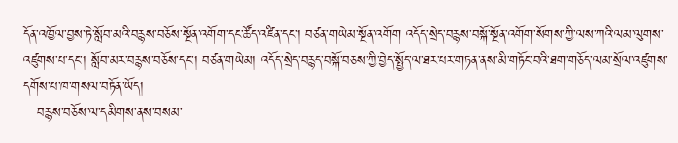དོན་འཁྱོལ་བྱས་ཏེ་སློབ་མའི་བརྙས་བཅོས་སྔོན་འགོག་དང་ཚོད་འཛིན་དང་། བཙན་གཡེམ་སྔོན་འགོག འདོད་སྲེད་བརྙས་བསྐོ་སྔོན་འགོག་སོགས་ཀྱི་ལས་ཀའི་ལམ་ལུགས་འཛུགས་པ་དང་། སློབ་མར་བརྙས་བཅོས་དང་། བཙན་གཡེམ། འདོད་སྲེད་བརྙད་བསྐོ་བཅས་ཀྱི་བྱེད་སྤྱོད་ལ་ཐར་པར་གཏན་ནས་མི་གཏོང་བའི་ཐག་གཅོད་ལམ་སྲོལ་འཛུགས་དགོས་པ་ཁ་གསལ་བཏོན་ཡོད།
   བརྙས་བཅོས་ལ་དམིགས་ནས་བསམ་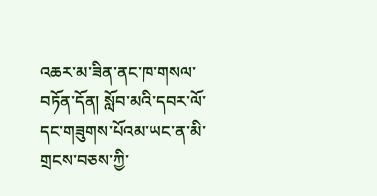འཆར་མ་ཟིན་ནང་ཁ་གསལ་བཏོན་དོན། སློབ་མའི་དབར་ལོ་དང་གཟུགས་པོའམ་ཡང་ན་མི་གྲངས་བཅས་ཀྱི་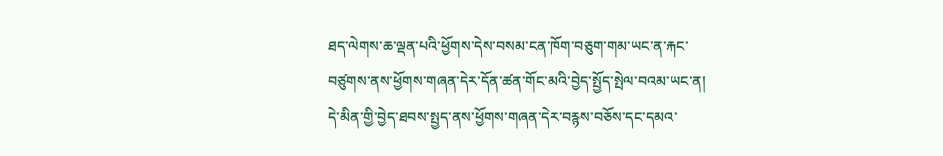ཐད་ལེགས་ཆ་ལྡན་པའི་ཕྱོགས་དེས་བསམ་ངན་ཁོག་བཅུག་གམ་ཡང་ན་རྐང་བཙུགས་ནས་ཕྱོགས་གཞན་དེར་དོན་ཚན་གོང་མའི་བྱེད་སྤྱོད་སྤེལ་བའམ་ཡང་ན། དེ་མིན་གྱི་བྱེད་ཐབས་སྤྱད་ནས་ཕྱོགས་གཞན་དེར་བརྙས་བཅོས་དང་དམའ་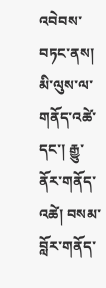འབེབས་བཏང་ནས། མི་ལུས་ལ་གནོད་འཚེ་དང་། རྒྱུ་ནོར་གནོད་འཚེ། བསམ་བློར་གནོད་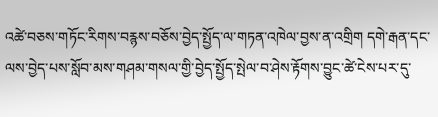འཚེ་བཅས་གཏོང་རིགས་བརྙས་བཅོས་བྱེད་སྤྱོད་ལ་གཏན་འཁེལ་བྱས་ན་འགྲིག དགེ་རྒན་དང་ལས་བྱེད་པས་སློབ་མས་གཤམ་གསལ་གྱི་བྱེད་སྤྱོད་སྤེལ་བ་ཤེས་རྟོགས་བྱུང་ཚེ་ངེས་པར་དུ་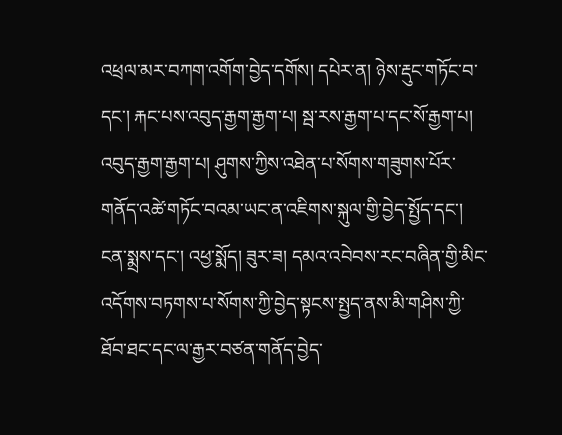འཕྲལ་མར་བཀག་འགོག་བྱེད་དགོས། དཔེར་ན། ཉེས་རྡུང་གཏོང་བ་དང་། རྐང་པས་འབུད་རྒྱག་རྒྱག་པ། སྦ་རས་རྒྱག་པ་དང་སོ་རྒྱག་པ། འབུད་རྒྱག་རྒྱག་པ། ཤུགས་ཀྱིས་འཐེན་པ་སོགས་གཟུགས་པོར་གནོད་འཚེ་གཏོང་བའམ་ཡང་ན་འཇིགས་སྐུལ་གྱི་བྱེད་སྤྱོད་དང་། ངན་སྨྲས་དང་། འཕྱ་སྨོད། ཟུར་ཟ། དམའ་འབེབས་རང་བཞིན་གྱི་མིང་འདོགས་བཏགས་པ་སོགས་ཀྱི་བྱེད་སྟངས་སྤྱད་ནས་མི་གཤིས་ཀྱི་ཐོབ་ཐང་དང་ལ་རྒྱར་བཙན་གནོད་བྱེད་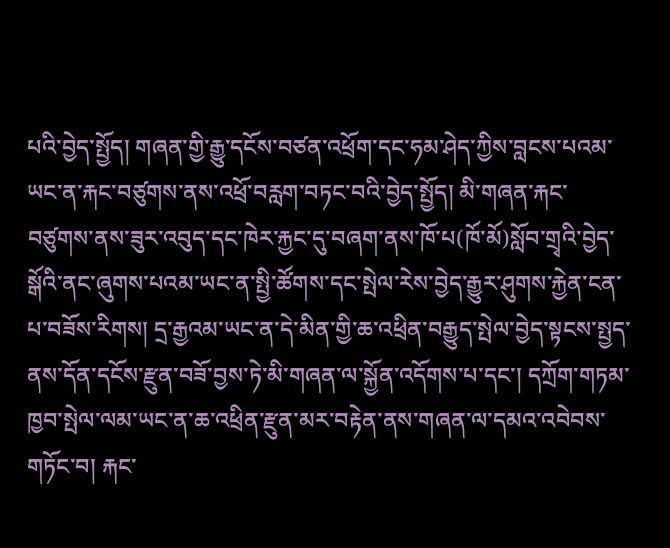པའི་བྱེད་སྤྱོད། གཞན་གྱི་རྒྱུ་དངོས་བཙན་འཕྲོག་དང་ཧམ་ཤེད་ཀྱིས་བླངས་པའམ་ཡང་ན་རྐང་བཙུགས་ནས་འཕྲོ་བརླག་བཏང་བའི་བྱེད་སྤྱོད། མི་གཞན་རྐང་བཙུགས་ནས་ཟུར་འབུད་དང་ཁེར་རྐྱང་དུ་བཞག་ནས་ཁོ་པ(ཁོ་མོ)སློབ་གྲྭའི་བྱེད་སྒོའི་ནང་ཞུགས་པའམ་ཡང་ན་སྤྱི་ཚོགས་དང་སྤེལ་རེས་བྱེད་རྒྱུར་ཤུགས་རྐྱེན་ངན་པ་བཟོས་རིགས། དྲ་རྒྱའམ་ཡང་ན་དེ་མིན་གྱི་ཆ་འཕྲིན་བརྒྱུད་སྤེལ་བྱེད་སྟངས་སྤྱད་ནས་དོན་དངོས་རྫུན་བཟོ་བྱས་ཏེ་མི་གཞན་ལ་སྐྱོན་འདོགས་པ་དང་། དཀྲོག་གཏམ་ཁྱབ་སྤེལ་ལམ་ཡང་ན་ཆ་འཕྲིན་རྫུན་མར་བརྟེན་ནས་གཞན་ལ་དམའ་འབེབས་གཏོང་བ། རྐང་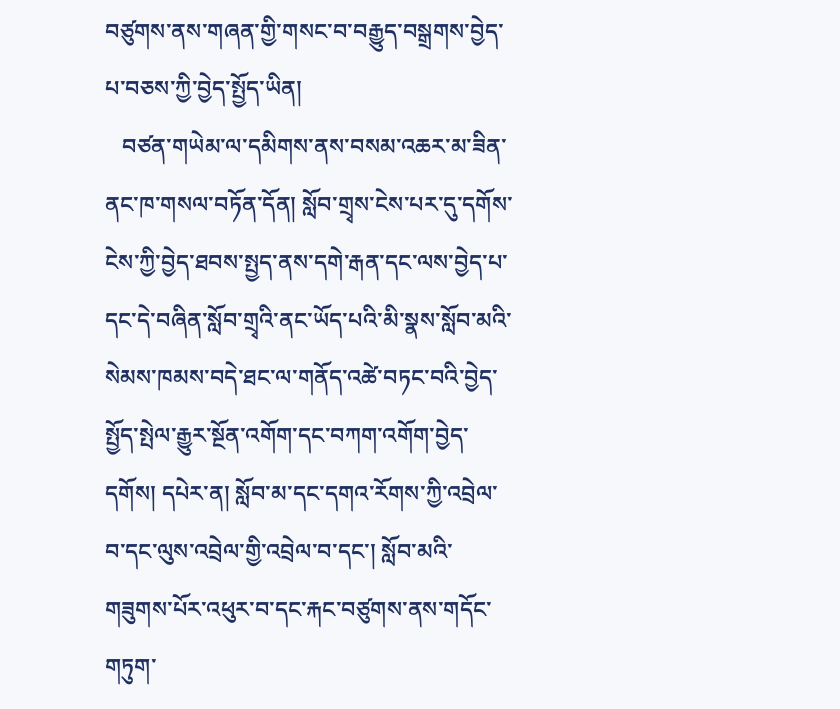བཙུགས་ནས་གཞན་གྱི་གསང་བ་བརྒྱུད་བསྒྲགས་བྱེད་པ་བཅས་ཀྱི་བྱེད་སྤྱོད་ཡིན།
   བཙན་གཡེམ་ལ་དམིགས་ནས་བསམ་འཆར་མ་ཟིན་ནང་ཁ་གསལ་བཏོན་དོན། སློབ་གྲྭས་ངེས་པར་དུ་དགོས་ངེས་ཀྱི་བྱེད་ཐབས་སྤྱད་ནས་དགེ་རྒན་དང་ལས་བྱེད་པ་དང་དེ་བཞིན་སློབ་གྲྭའི་ནང་ཡོད་པའི་མི་སྣས་སློབ་མའི་སེམས་ཁམས་བདེ་ཐང་ལ་གནོད་འཚེ་བཏང་བའི་བྱེད་སྤྱོད་སྤེལ་རྒྱུར་སྔོན་འགོག་དང་བཀག་འགོག་བྱེད་དགོས། དཔེར་ན། སློབ་མ་དང་དགའ་རོགས་ཀྱི་འབྲེལ་བ་དང་ལུས་འབྲེལ་གྱི་འབྲེལ་བ་དང་། སློབ་མའི་གཟུགས་པོར་འཕུར་བ་དང་རྐང་བཙུགས་ནས་གདོང་གཏུག་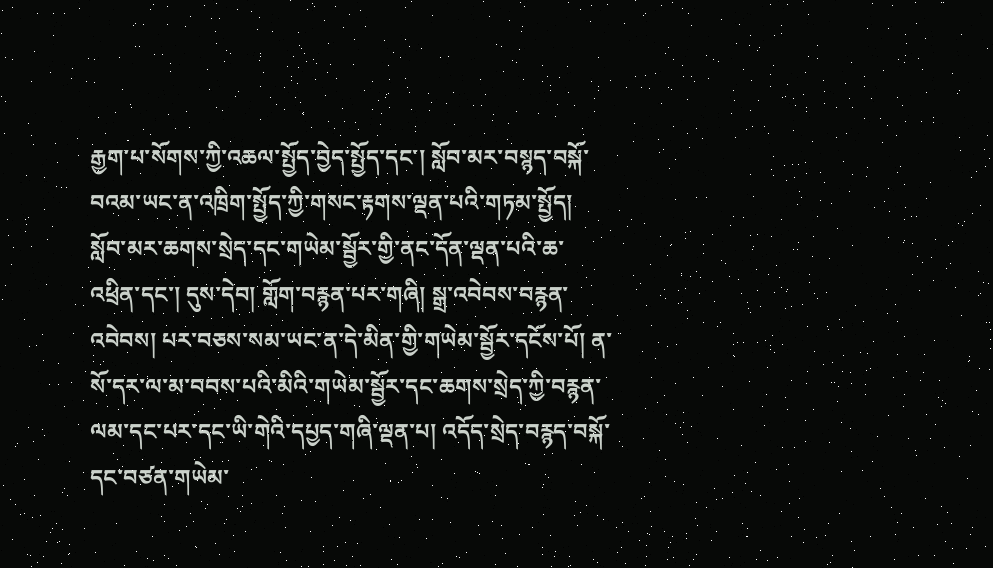རྒྱག་པ་སོགས་ཀྱི་འཆལ་སྤྱོད་བྱེད་སྤྱོད་དང་། སློབ་མར་བསྙད་བསྐོ་བའམ་ཡང་ན་འཁྲིག་སྤྱོད་ཀྱི་གསང་རྟགས་ལྡན་པའི་གཏམ་སྤྱོད། སློབ་མར་ཆགས་སྲེད་དང་གཡེམ་སྦྱོར་གྱི་ནང་དོན་ལྡན་པའི་ཆ་འཕྲིན་དང་། དུས་དེབ། གློག་བརྙན་པར་གཞི། སྒྲ་འབེབས་བརྙན་འབེབས། པར་བཅས་སམ་ཡང་ན་དེ་མིན་གྱི་གཡེམ་སྦྱོར་དངོས་པོ། ན་སོ་དར་ལ་མ་བབས་པའི་མིའི་གཡེམ་སྦྱོར་དང་ཆགས་སྲེད་ཀྱི་བརྙན་ལམ་དང་པར་དང་ཡི་གེའི་དཔྱད་གཞི་ལྡན་པ། འདོད་སྲེད་བརྙད་བསྐོ་དང་བཙན་གཡེམ་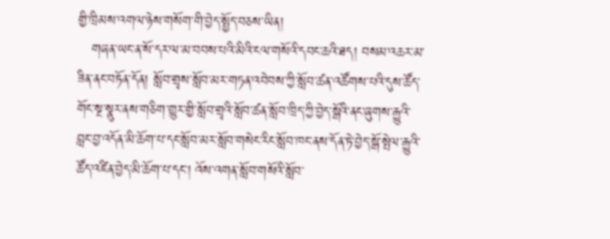གྱི་ཁྲིམས་འགལ་ཉེས་གསོག་གི་བྱེད་སྤྱོད་བཅས་ཡིན།
   གཞན་ཡང་ན་སོ་དར་ལ་མ་བབས་པའི་མིའི་ངལ་གསོའི་དབང་ཆའི་ཐད། བསམ་འཆར་མ་ཟིན་ནང་བཏོན་དོན། སློབ་གྲྭས་སློབ་མར་གཏན་འབེབས་ཀྱི་སློབ་ཚན་འཚོགས་པའི་དུས་ཚོད་གོང་སྔ་སྣུར་ནས་གཅིག་གྱུར་གྱི་སློབ་གྲྭའི་སློབ་ཚན་སློབ་ཁྲིད་ཀྱི་བྱེད་སྒོའི་ནང་ཞུགས་རྒྱུའི་བླང་བྱ་འདོན་མི་ཆོག་པ་དང་སློབ་མར་སློབ་གསེང་རིང་སློབ་ཁང་ནས་དོན་ཏེ་བྱེད་སྒོ་སྤེལ་རྒྱུའི་ཚོད་འཛིན་བྱེད་མི་ཆོག་པ་དང་། འོས་འགན་སློབ་གསོའི་སློབ་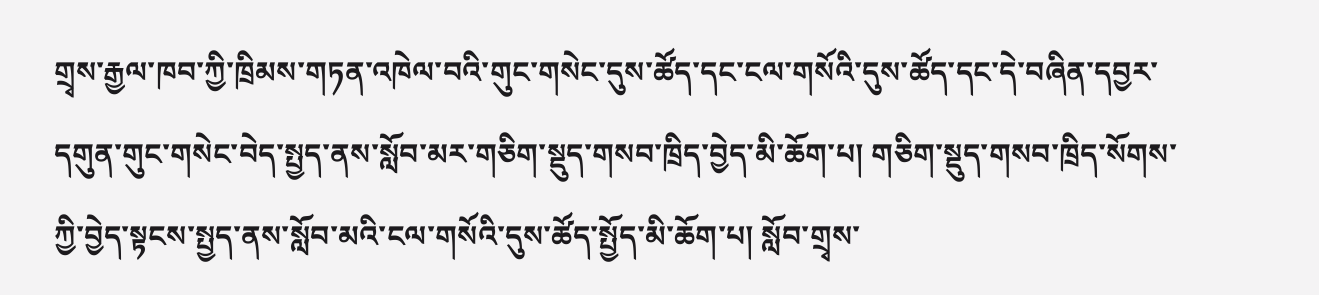གྲྭས་རྒྱལ་ཁབ་ཀྱི་ཁྲིམས་གཏན་འཁེལ་བའི་གུང་གསེང་དུས་ཚོད་དང་ངལ་གསོའི་དུས་ཚོད་དང་དེ་བཞིན་དབྱར་དགུན་གུང་གསེང་བེད་སྤྱད་ནས་སློབ་མར་གཅིག་སྡུད་གསབ་ཁྲིད་བྱེད་མི་ཆོག་པ། གཅིག་སྡུད་གསབ་ཁྲིད་སོགས་ཀྱི་བྱེད་སྟངས་སྤྱད་ནས་སློབ་མའི་ངལ་གསོའི་དུས་ཚོད་སྤྱོད་མི་ཆོག་པ། སློབ་གྲྭས་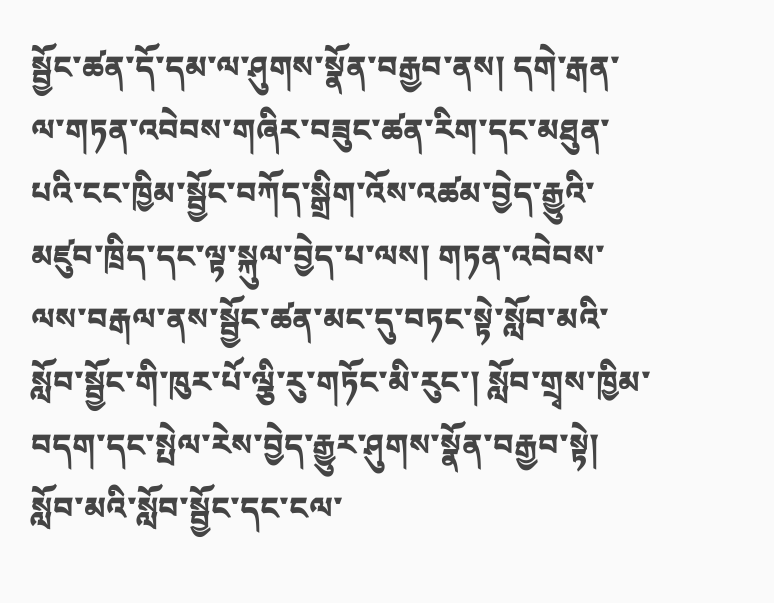སྦྱོང་ཚན་དོ་དམ་ལ་ཤུགས་སྣོན་བརྒྱབ་ནས། དགེ་རྒན་ལ་གཏན་འབེབས་གཞིར་བཟུང་ཚན་རིག་དང་མཐུན་པའི་ངང་ཁྱིམ་སྦྱོང་བཀོད་སྒྲིག་འོས་འཚམ་བྱེད་རྒྱུའི་མཛུབ་ཁྲིད་དང་ལྟ་སྐུལ་བྱེད་པ་ལས། གཏན་འབེབས་ལས་བརྒལ་ནས་སྦྱོང་ཚན་མང་དུ་བཏང་སྟེ་སློབ་མའི་སློབ་སྦྱོང་གི་ཁུར་པོ་ལྕི་རུ་གཏོང་མི་རུང་། སློབ་གྲྭས་ཁྱིམ་བདག་དང་སྤེལ་རེས་བྱེད་རྒྱུར་ཤུགས་སྣོན་བརྒྱབ་སྟེ། སློབ་མའི་སློབ་སྦྱོང་དང་ངལ་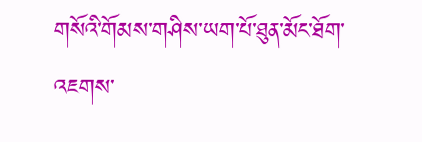གསོའི་གོམས་གཤིས་ཡག་པོ་ཐུན་མོང་ཐོག་འཇགས་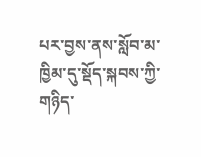པར་བྱས་ནས་སློབ་མ་ཁྱིམ་དུ་སྡོད་སྐབས་ཀྱི་གཉིད་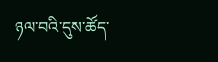ཉལ་བའི་དུས་ཚོད་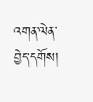འགན་ལེན་བྱེད་དགོས།